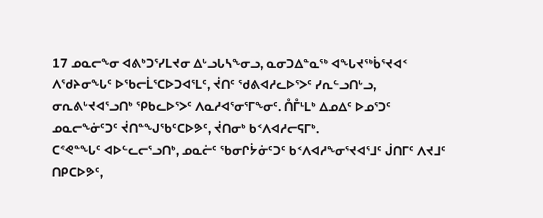17 ᓄᓇᓕᖕᓂ ᐊᕕᒃᑐᕐᓯᒪᔪᓂ ᐃᒡᓗᒐᓴᖕᓂᓗ, ᓇᓂᑐᐃᓐᓇᖅ ᐊᖓᔪᖅᑳᕐᔪᐊᑉ ᐱᖁᔨᓂᖓᑦ ᐅᖃᓕᒫᕐᑕᐅᑐᐊᕐᒪᑦ, ᔫᑎᑦ ᖁᕕᐊᓱᓚᐅᕐᐳᑦ ᓯᕆᓪᓗᑎᒡᓗ, ᓂᕆᕕᒡᔪᐊᕐᓗᑎᒃ ᕿᑲᓚᐅᕐᐳᑦ ᐱᓇᓱᐊᕐᓂᕐᒥᖕᓂᑦ. ᑍᒤᒻᒪᒃ ᐃᓄᐃᑦ ᐅᓄᕐᑐᑦ ᓄᓇᓕᖕᓃᑦᑐᑦ ᔫᑎᓐᖑᖃᑦᑕᐅᕗᑦ, ᔫᑎᓂᒃ ᑲᑉᐱᐊᓱᓕᕋᒥᒃ.
ᑕᕝᕙᓐᖓᑦ ᐊᐅᓪᓚᓕᕐᓗᑎᒃ, ᓄᓇᓖᑦ ᖃᓂᒋᔮᓃᑦᑐᑦ ᑲᑉᐱᐊᓱᖕᓂᕐᔪᐊᕐᒧᑦ ᒎᑎᒥᑦ ᐱᔪᒧᑦ ᑎᑭᑕᐅᕗᑦ,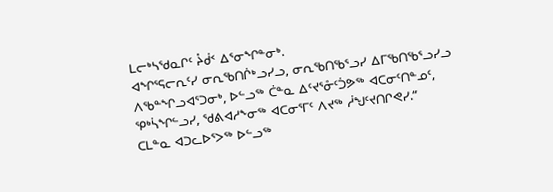ᒪᓕᒃᓴᖁᓇᒋᑦ ᔧᑰᑉ ᐃᕐᓂᖏᓐᓂᒃ.
ᐊᖏᕐᕋᓕᕆᑦᓯ ᓂᕆᖃᑎᒌᒃᓗᓯᓗ, ᓂᕆᖃᑎᖃᕐᓗᓯ ᐃᒥᖃᑎᖃᕐᓗᓯᓗ ᐱᖃᓐᖏᓗᐊᕐᑐᓂᒃ, ᐅᓪᓗᖅ ᑖᓐᓇ ᐃᑦᔪᕐᓁᑦᑑᕗᖅ ᐊᑕᓂᑦᑎᓐᓄᑦ, ᕿᒃᓵᖏᓪᓗᓯ, ᖁᕕᐊᓱᖕᓂᖅ ᐊᑕᓂᕐᒥᑦ ᐱᔪᖅ ᓲᖑᑦᔪᑎᒋᕙᓯ.”
ᑕᒪᓐᓇ ᐊᑐᓚᐅᕐᐳᖅ ᐅᓪᓗᖅ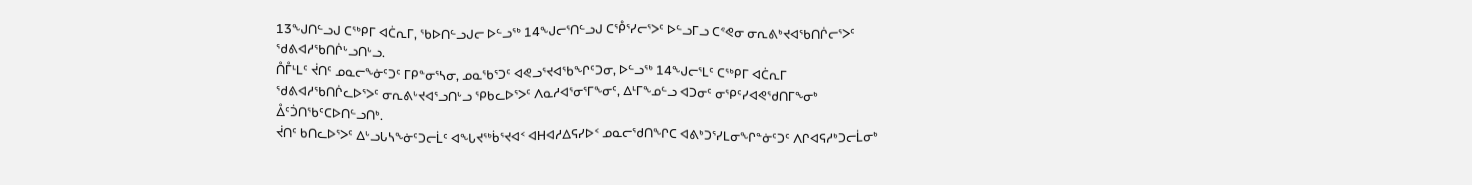13ᖑᑎᓪᓗᒍ ᑕᖅᑭᒥ ᐊᑖᕆᒥ, ᖃᐅᑎᓪᓗᒍᓕ ᐅᓪᓗᖅ 14ᖑᓕᕐᑎᓪᓗᒍ ᑕᕾᕐᓯᓕᕐᐳᑦ ᐅᓪᓗᒥᓗ ᑕᕝᕙᓂ ᓂᕆᕕᒃᔪᐊᖃᑎᒌᓕᕐᐳᑦ ᖁᕕᐊᓱᖃᑎᒌᒡᓗᑎᒡᓗ.
ᑍᒤᒻᒪᑦ ᔫᑎᑦ ᓄᓇᓕᖕᓃᑦᑐᑦ ᒥᑭᓐᓂᕐᓴᓂ, ᓄᓇᖃᕐᑐᑦ ᐊᕙᓗᕐᔪᐊᖃᖏᑦᑐᓂ, ᐅᓪᓗᖅ 14ᖑᓕᕐᒪᑦ ᑕᖅᑭᒥ ᐊᑖᕆᒥ ᖁᕕᐊᓱᖃᑎᒌᓚᐅᕐᐳᑦ ᓂᕆᕕᒡᔪᐊᕐᓗᑎᒡᓗ ᕿᑲᓚᐅᕐᐳᑦ ᐱᓇᓱᐊᕐᓂᕐᒥᖕᓂᑦ, ᐃᒻᒥᖕᓄᓪᓗ ᐊᑐᓂᑦ ᓂᕿᑦᓯᐊᕙᖁᑎᒥᖕᓂᒃ ᐂᑦᑑᑎᖃᑦᑕᐅᑎᓪᓗᑎᒃ.
ᔫᑎᑦ ᑲᑎᓚᐅᕐᐳᑦ ᐃᒡᓗᒐᓴᖕᓃᑦᑐᓕᒫᑦ ᐊᖓᔪᖅᑳᕐᔪᐊᑉ ᐊᕼᐊᓱᐃᕋᓯᐅᑉ ᓄᓇᓕᖁᑎᖏᑕ ᐊᕕᒃᑐᕐᓯᒪᓂᖏᓐᓃᑦᑐᑦ ᐱᒋᐊᕋᓱᒃᑐᓕᒫᓂᒃ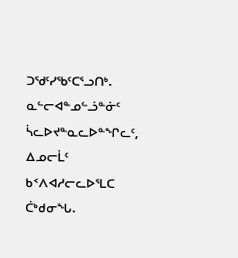ᑐᖁᑦᓯᖃᑦᑕᕐᓗᑎᒃ. ᓇᓪᓕᐊᓐᓄᓪᓘᓐᓃᑦ ᓵᓚᐅᔪᓐᓇᓚᐅᓐᖏᓚᑦ, ᐃᓄᓕᒫᑦ ᑲᑉᐱᐊᓱᓕᓚᐅᕐᒪᑕ ᑖᒃᑯᓂᖓ.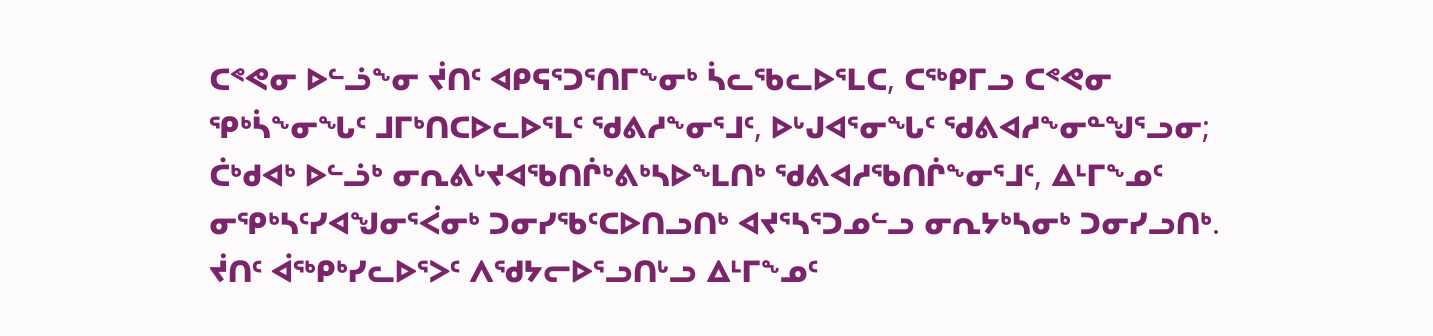ᑕᕝᕙᓂ ᐅᓪᓘᖕᓂ ᔫᑎᑦ ᐊᑭᕋᕐᑐᕐᑎᒥᖕᓂᒃ ᓵᓚᖃᓚᐅᕐᒪᑕ, ᑕᖅᑭᒥᓗ ᑕᕝᕙᓂ ᕿᒃᓵᖕᓂᖓᑦ ᒧᒥᒃᑎᑕᐅᓚᐅᕐᒪᑦ ᖁᕕᓱᖕᓂᕐᒧᑦ, ᐅᒡᒍᐊᕐᓂᖓᑦ ᖁᕕᐊᓱᖕᓂᓐᖑᕐᓗᓂ; ᑖᒃᑯᐊᒃ ᐅᓪᓘᒃ ᓂᕆᕕᒡᔪᐊᖃᑎᒌᒃᕕᒃᓴᐅᖕᒪᑎᒃ ᖁᕕᐊᓱᖃᑎᒌᖕᓂᕐᒧᑦ, ᐃᒻᒥᖕᓄᑦ ᓂᕿᒃᓴᑦᓯᐊᖑᓂᕐᐹᓂᒃ ᑐᓂᓯᖃᑦᑕᐅᑎᓗᑎᒃ ᐊᔪᕐᓴᕐᑐᓄᓪᓗ ᓂᕆᔭᒃᓴᓂᒃ ᑐᓂᓯᓗᑎᒃ.
ᔫᑎᑦ ᐋᖅᑭᒃᓯᓚᐅᕐᐳᑦ ᐱᖁᔭᓕᐅᕐᓗᑎᒡᓗ ᐃᒻᒥᖕᓄᑦ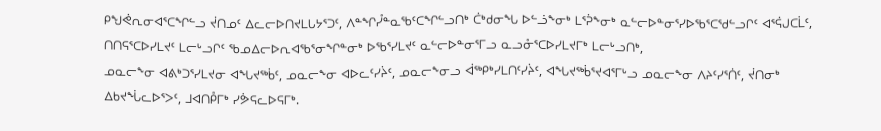ᑭᖑᕚᕆᓂᐊᕐᑕᖏᓪᓗ ᔫᑎᓄᑦ ᐃᓚᓕᐅᑎᔪᒪᒐᔭᕐᑐᑦ, ᐱᓐᖏᓮᓐᓇᖃᑦᑕᖏᓪᓗᑎᒃ ᑖᒃᑯᓂᖓ ᐅᓪᓘᖕᓂᒃ ᒪᕐᕉᖕᓂᒃ ᓇᓪᓕᐅᓐᓂᕐᓯᐅᖃᕐᑕᖁᓪᓗᒋᑦ ᐊᕐᕌᒍᑕᒫᑦ, ᑎᑎᕋᕐᑕᐅᓯᒪᔪᑦ ᒪᓕᒡᓗᒋᑦ ᖃᓄᐃᓕᐅᕆᐊᖃᕐᓂᖏᓐᓂᒃ ᐅᖃᕐᓯᒪᔪᑦ ᓇᓪᓕᐅᓐᓂᕐᒥᓗ ᓇᓗᓁᕐᑕᐅᓯᒪᔪᒥᒃ ᒪᓕᒡᓗᑎᒃ,
ᓄᓇᓕᖕᓂ ᐊᕕᒃᑐᕐᓯᒪᔪᓂ ᐊᖓᔪᖅᑳᑦ, ᓄᓇᓕᖕᓂ ᐊᐅᓚᑦᓯᔩᑦ, ᓄᓇᓕᖕᓂᓗ ᐋᖅᑭᒃᓯᒪᑎᑦᓯᔩᑦ, ᐊᖓᔪᖅᑳᕐᔪᐊᕐᒥᒡᓗ ᓄᓇᓕᖕᓂ ᐱᔨᑦᓯᕐᑏᑦ, ᔫᑎᓂᒃ ᐃᑲᔪᖔᓚᐅᕐᐳᑦ, ᒧᐊᑎᑬᒥᒃ ᓯᕘᕋᓚᐅᕋᒥᒃ.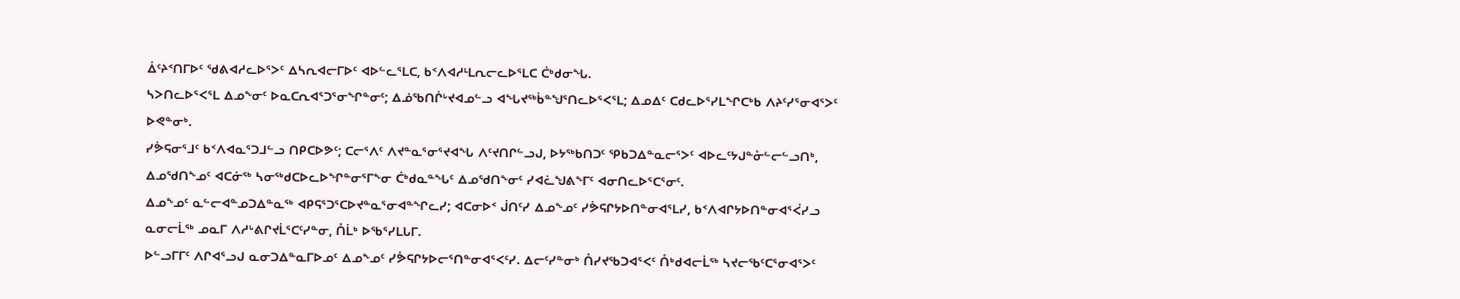ᐄᑦᔨᑉᑎᒥᐅᑦ ᖁᕕᐊᓱᓚᐅᕐᐳᑦ ᐃᓴᕆᐊᓕᒥᐅᑦ ᐊᐅᓪᓚᕐᒪᑕ, ᑲᑉᐱᐊᓱᒻᒪᕆᓕᓚᐅᕐᒪᑕ ᑖᒃᑯᓂᖓ.
ᓴᐳᑎᓚᐅᕐᐸᕐᒪ ᐃᓄᖕᓂᑦ ᐅᓇᑕᕆᐊᕐᑐᕐᓂᖏᓐᓂᑦ; ᐃᓅᖃᑎᒌᒡᔪᐊᓄᓪᓗ ᐊᖓᔪᖅᑳᓐᖑᕐᑎᓚᐅᕐᐸᕐᒪ; ᐃᓄᐃᑦ ᑕᑯᓚᐅᕐᓯᒪᖏᑕᒃᑲ ᐱᔨᑦᓯᕐᓂᐊᕐᐳᑦ ᐅᕙᓐᓂᒃ.
ᓯᕘᕋᓂᕐᒧᑦ ᑲᑉᐱᐊᓇᕐᑐᒧᓪᓗ ᑎᑭᑕᐅᕗᑦ; ᑕᓕᕐᐱᑦ ᐱᔪᓐᓇᕐᓂᕐᔪᐊᖓ ᐱᑦᔪᑎᒋᓪᓗᒍ, ᐅᔭᖅᑲᑎᑐᑦ ᕿᑲᑐᐃᓐᓇᓕᕐᐳᑦ ᐊᐅᓚᑦᔭᒍᓐᓁᓪᓕᓪᓗᑎᒃ, ᐃᓄᖁᑎᖕᓄᑦ ᐊᑕᓃᖅ ᓴᓂᖅᑯᑕᐅᓚᐅᖏᓐᓂᕐᒥᖕᓂ ᑖᒃᑯᓇᓐᖓᑦ ᐃᓄᖁᑎᖕᓂᑦ ᓯᐊᓛᖑᕕᖕᒥᑦ ᐊᓂᑎᓚᐅᕐᑕᕐᓂᑦ.
ᐃᓄᖕᓄᑦ ᓇᓪᓕᐊᓐᓄᑐᐃᓐᓇᖅ ᐊᑭᕋᕐᑐᕐᑕᐅᔪᓐᓇᕐᓂᐊᓐᖏᓚᓯ; ᐊᑕᓂᐅᑉ ᒎᑎᑦᓯ ᐃᓄᖕᓄᑦ ᓯᕘᕋᒋᔭᐅᑎᓐᓂᐊᕐᒪᓯ, ᑲᑉᐱᐊᒋᔭᐅᑎᓐᓂᐊᕐᐹᓯᓗ ᓇᓂᓕᒫᖅ ᓄᓇᒥ ᐱᓱᒡᕕᒋᔪᒫᕐᑕᑦᓯᓐᓂ, ᑍᒫᒃ ᐅᖃᕐᓯᒪᒐᒥ.
ᐅᓪᓗᒥᒥᑦ ᐱᒋᐊᕐᓗᒍ ᓇᓂᑐᐃᓐᓇᒥᐅᓄᑦ ᐃᓄᖕᓄᑦ ᓯᕘᕋᒋᔭᐅᓕᕐᑎᓐᓂᐊᕐᐸᑦᓯ. ᐃᓕᑦᓯᓐᓂᒃ ᑍᓯᔪᖃᑐᐊᕐᐸᑦ ᑍᒃᑯᐊᓕᒫᖅ ᓴᔪᓕᖃᑦᑕᕐᓂᐊᕐᐳᑦ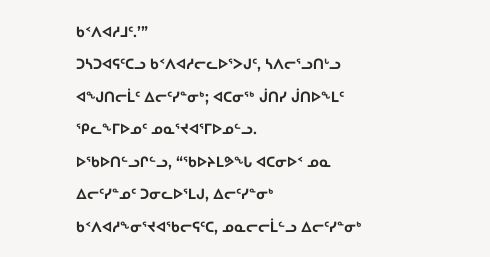ᑲᑉᐱᐊᓱᒧᑦ.’”
ᑐᓴᑐᐊᕋᑦᑕᓗ ᑲᑉᐱᐊᓱᓕᓚᐅᕐᐳᒍᑦ, ᓴᐱᓕᕐᓗᑎᒡᓗ ᐊᖑᑎᓕᒫᑦ ᐃᓕᑦᓯᓐᓂᒃ; ᐊᑕᓂᖅ ᒎᑎᓯ ᒎᑎᐅᖕᒪᑦ ᕿᓚᖕᒥᐅᓄᑦ ᓄᓇᕐᔪᐊᕐᒥᐅᓄᓪᓗ.
ᐅᖃᐅᑎᓪᓗᒋᓪᓗ, “ᖃᐅᔨᒪᕗᖓ ᐊᑕᓂᐅᑉ ᓄᓇ ᐃᓕᑦᓯᓐᓄᑦ ᑐᓂᓚᐅᕐᒪᒍ, ᐃᓕᑦᓯᓐᓂᒃ ᑲᑉᐱᐊᓱᖕᓂᕐᔪᐊᖃᓕᕋᑦᑕ, ᓄᓇᓕᓕᒫᓪᓗ ᐃᓕᑦᓯᓐᓂᒃ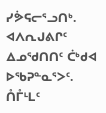ᓯᕘᕋᓕᕐᓗᑎᒃ.
ᐊᐱᕆᒍᕕᒋᑦ ᐃᓄᖁᑎᑎᑦ ᑖᒃᑯᐊ ᐅᖃᕈᓐᓇᕐᐳᑦ. ᑍᒤᒻᒪᑦ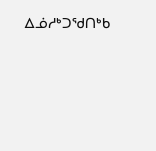ᐃᓅᓱᒃᑐᖁᑎᒃᑲ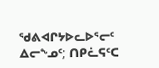ᖁᕕᐊᒋᔭᐅᓚᐅᕐᓕᑦ ᐃᓕᖕᓄᑦ; ᑎᑭᓛᕋᑦᑕ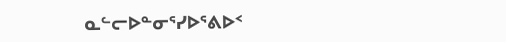ᓇᓪᓕᐅᓐᓂᕐᓯᐅᕐᕕᐅᑉ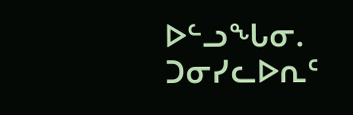ᐅᓪᓗᖓᓂ. ᑐᓂᓯᓚᐅᕆᑦ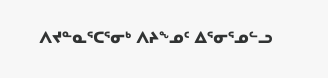ᐱᔪᓐᓇᕐᑕᕐᓂᒃ ᐱᔨᖕᓄᑦ ᐃᕐᓂᕐᓄᓪᓗ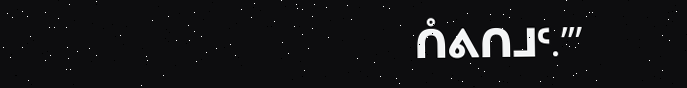ᑍᕕᑎᒧᑦ.’”